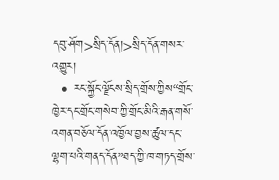དབུ་ཤོག>སྲིད་དོན།>སྲིད་དོན་གསར་འགྱུར།
  • རང་སྐྱོང་ལྗོངས་སྲིད་གྲོས་ཀྱིས“གྲོང་ཁྱེར་དང་གྲོང་གསེབ་ཀྱི་གྲོང་མིའི་རྒན་གསོ་འགན་བཅོལ་དོན་འཁྱོལ་བྱས་ཚུལ་དང་ལྷག་པའི་གནད་དོན”ཐད་ཀྱི་ཁ་གཏད་གྲོས་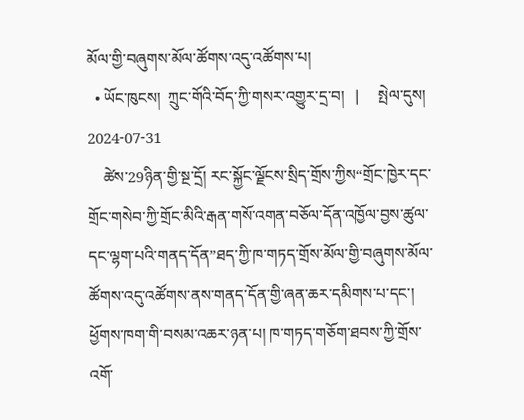མོལ་གྱི་བཞུགས་མོལ་ཚོགས་འདུ་འཚོགས་པ།
  • ཡོང་ཁུངས།  ཀྲུང་གོའི་བོད་ཀྱི་གསར་འགྱུར་དྲ་བ།   |     སྤེལ་དུས།  2024-07-31
    ཚེས་29ཉིན་གྱི་སྔ་དྲོ། རང་སྐྱོང་ལྗོངས་སྲིད་གྲོས་ཀྱིས“གྲོང་ཁྱེར་དང་གྲོང་གསེབ་ཀྱི་གྲོང་མིའི་རྒན་གསོ་འགན་བཅོལ་དོན་འཁྱོལ་བྱས་ཚུལ་དང་ལྷག་པའི་གནད་དོན”ཐད་ཀྱི་ཁ་གཏད་གྲོས་མོལ་གྱི་བཞུགས་མོལ་ཚོགས་འདུ་འཚོགས་ནས་གནད་དོན་གྱི་ཞན་ཆར་དམིགས་པ་དང་། ཕྱོགས་ཁག་གི་བསམ་འཆར་ཉན་པ། ཁ་གཏད་གཅོག་ཐབས་ཀྱི་གྲོས་འགོ་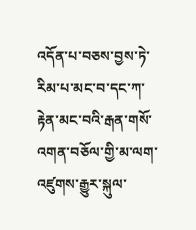འདོན་པ་བཅས་བྱས་ཏེ་རིམ་པ་མང་བ་དང་ཀ་རྟེན་མང་བའི་རྒན་གསོ་འགན་བཅོལ་གྱི་མ་ལག་འཛུགས་རྒྱུར་སྐུལ་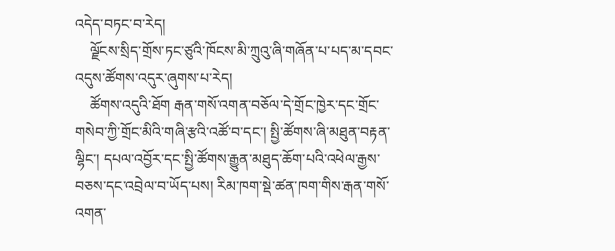འདེད་བཏང་བ་རེད།
    ལྗོངས་སྲིད་གྲོས་ཏང་ཙུའི་ཁོངས་མི་ཀྲུའུ་ཞི་གཞོན་པ་པད་མ་དབང་འདུས་ཚོགས་འདུར་ཞུགས་པ་རེད།
    ཚོགས་འདུའི་ཐོག རྒན་གསོ་འགན་བཅོལ་དེ་གྲོང་ཁྱེར་དང་གྲོང་གསེབ་ཀྱི་གྲོང་མིའི་གཞི་རྩའི་འཚོ་བ་དང་། སྤྱི་ཚོགས་ཞི་མཐུན་བརྟན་ལྷིང་། དཔལ་འབྱོར་དང་སྤྱི་ཚོགས་རྒྱུན་མཐུད་ཆོག་པའི་འཕེལ་རྒྱས་བཅས་དང་འབྲེལ་བ་ཡོད་པས། རིམ་ཁག་སྡེ་ཚན་ཁག་གིས་རྒན་གསོ་འགན་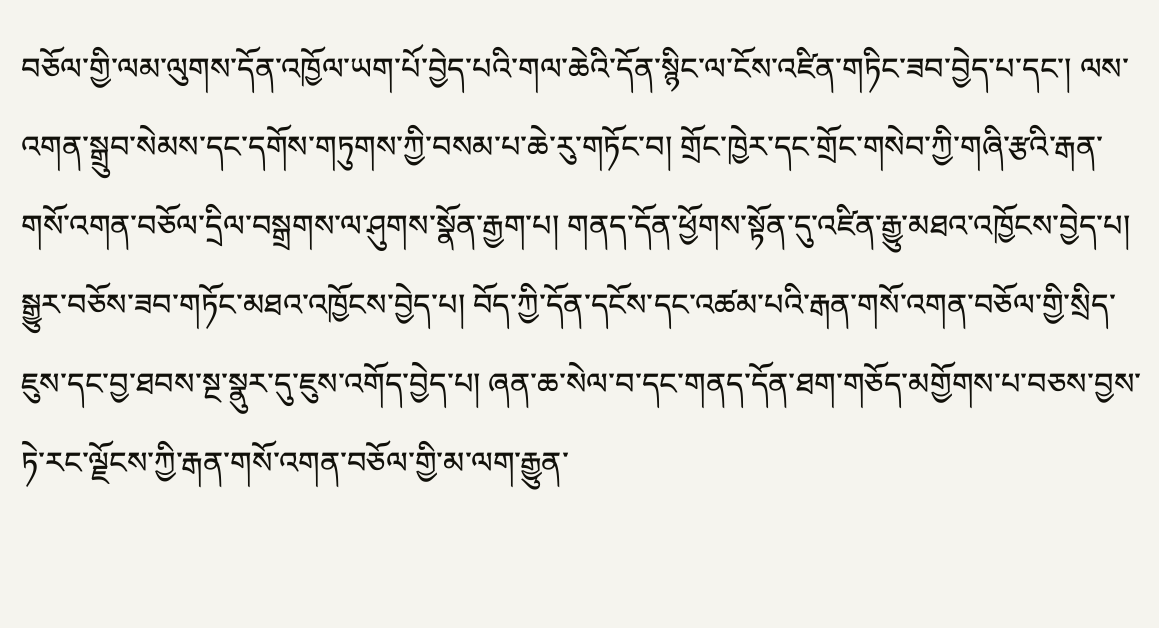བཅོལ་གྱི་ལམ་ལུགས་དོན་འཁྱོལ་ཡག་པོ་བྱེད་པའི་གལ་ཆེའི་དོན་སྙིང་ལ་ངོས་འཛིན་གཏིང་ཟབ་བྱེད་པ་དང་། ལས་འགན་སྒྲུབ་སེམས་དང་དགོས་གཏུགས་ཀྱི་བསམ་པ་ཆེ་རུ་གཏོང་བ། གྲོང་ཁྱེར་དང་གྲོང་གསེབ་ཀྱི་གཞི་རྩའི་རྒན་གསོ་འགན་བཅོལ་དྲིལ་བསྒྲགས་ལ་ཤུགས་སྣོན་རྒྱག་པ། གནད་དོན་ཕྱོགས་སྟོན་དུ་འཛིན་རྒྱུ་མཐའ་འཁྱོངས་བྱེད་པ། སྒྱུར་བཅོས་ཟབ་གཏོང་མཐའ་འཁྱོངས་བྱེད་པ། བོད་ཀྱི་དོན་དངོས་དང་འཚམ་པའི་རྒན་གསོ་འགན་བཅོལ་གྱི་སྲིད་ཇུས་དང་བྱ་ཐབས་སྔ་སྣུར་དུ་ཇུས་འགོད་བྱེད་པ། ཞན་ཆ་སེལ་བ་དང་གནད་དོན་ཐག་གཅོད་མགྱོགས་པ་བཅས་བྱས་ཏེ་རང་ལྗོངས་ཀྱི་རྒན་གསོ་འགན་བཅོལ་གྱི་མ་ལག་རྒྱུན་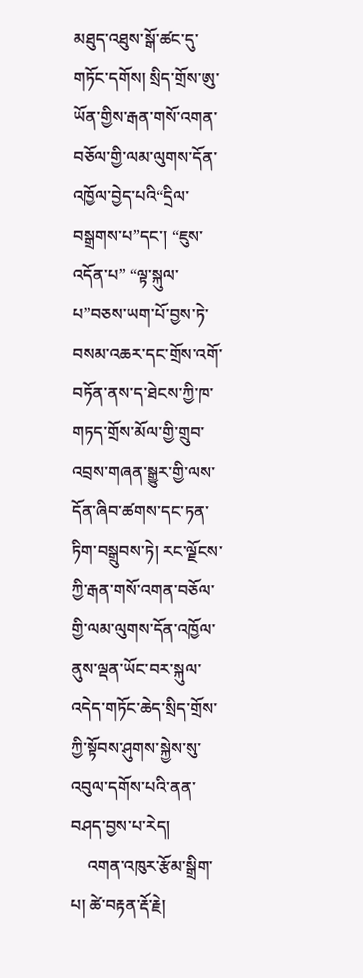མཐུད་འཐུས་སྒོ་ཚང་དུ་གཏོང་དགོས། སྲིད་གྲོས་ཨུ་ཡོན་གྱིས་རྒན་གསོ་འགན་བཅོལ་གྱི་ལམ་ལུགས་དོན་འཁྱོལ་བྱེད་པའི“དྲིལ་བསྒྲགས་པ”དང་། “ཇུས་འདོན་པ” “ལྟ་སྐུལ་པ”བཅས་ཡག་པོ་བྱས་ཏེ་བསམ་འཆར་དང་གྲོས་འགོ་བཏོན་ནས་ད་ཐེངས་ཀྱི་ཁ་གཏད་གྲོས་མོལ་གྱི་གྲུབ་འབྲས་གཞན་སྒྱུར་གྱི་ལས་དོན་ཞིབ་ཚགས་དང་ཏན་ཏིག་བསྒྲུབས་ཏེ། རང་ལྗོངས་ཀྱི་རྒན་གསོ་འགན་བཅོལ་གྱི་ལམ་ལུགས་དོན་འཁྱོལ་ནུས་ལྡན་ཡོང་བར་སྐུལ་འདེད་གཏོང་ཆེད་སྲིད་གྲོས་ཀྱི་སྟོབས་ཤུགས་སྐྱེས་སུ་འབུལ་དགོས་པའི་ནན་བཤད་བྱས་པ་རེད།
    འགན་འཁུར་རྩོམ་སྒྲིག་པ། ཚེ་བརྟན་རྡོ་རྗེ།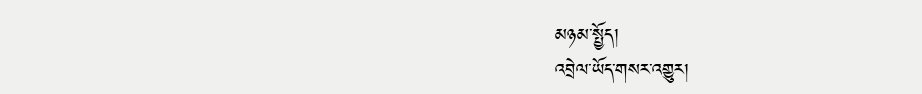མཉམ་སྤྱོད།
འབྲེལ་ཡོད་གསར་འགྱུར།